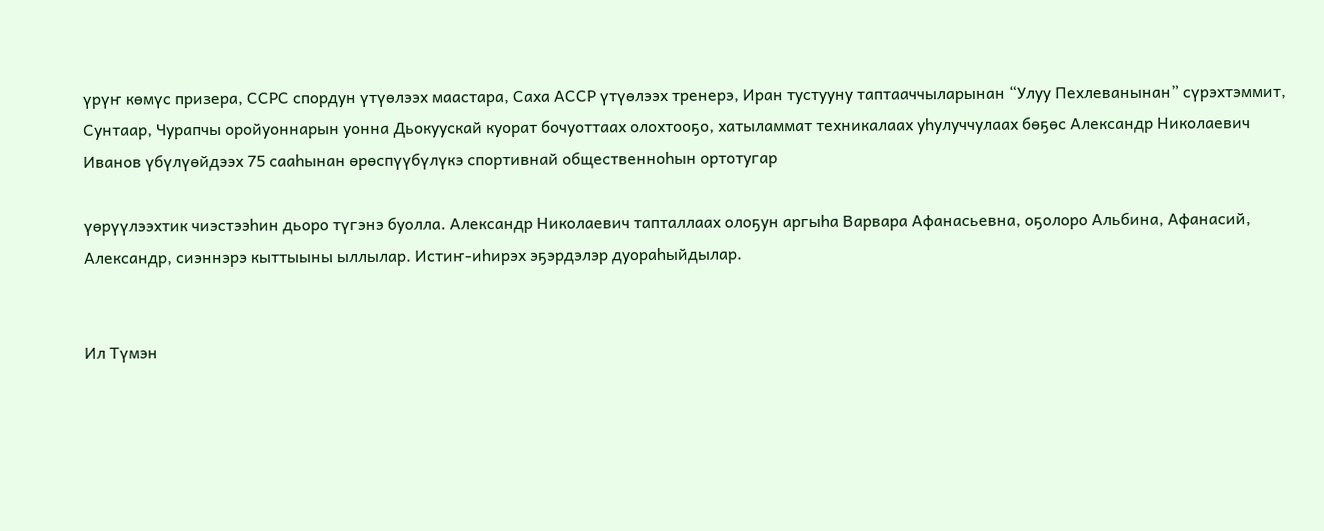үрүҥ көмүс призера, ССРС спордун үтүөлээх маастара, Саха АССР үтүөлээх тренерэ, Иран тустууну таптааччыларынан “Улуу Пехлеванынан” сүрэхтэммит, Сунтаар, Чурапчы оройуоннарын уонна Дьокуускай куорат бочуоттаах олохтооҕо, хатыламмат техникалаах уһулуччулаах бөҕөс Александр Николаевич Иванов үбүлүөйдээх 75 сааһынан өрөспүүбүлүкэ спортивнай общественноһын ортотугар

үөрүүлээхтик чиэстээһин дьоро түгэнэ буолла. Александр Николаевич тапталлаах олоҕун аргыһа Варвара Афанасьевна, оҕолоро Альбина, Афанасий, Александр, сиэннэрэ кыттыыны ыллылар. Истиҥ-иһирэх эҕэрдэлэр дуораһыйдылар.


Ил Түмэн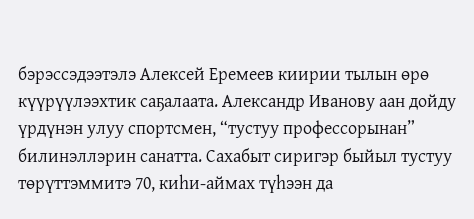бэрэссэдээтэлэ Алексей Еремеев киирии тылын өрө күүрүүлээхтик саҕалаата. Александр Иванову аан дойду үрдүнэн улуу спортсмен, “тустуу профессорынан” билинэллэрин санатта. Сахабыт сиригэр быйыл тустуу төрүттэммитэ 70, киһи-аймах түһээн да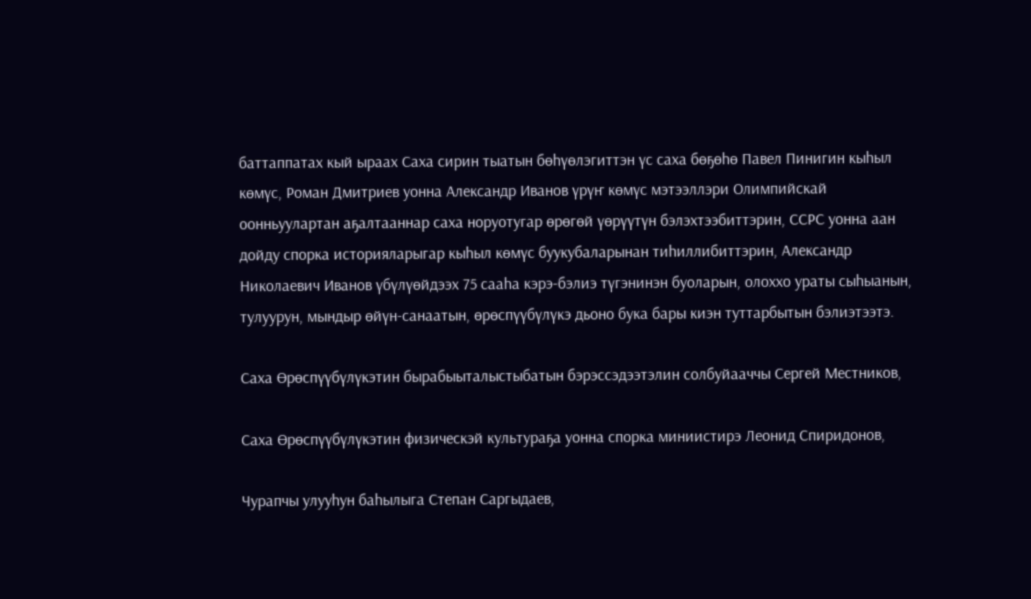баттаппатах кый ыраах Саха сирин тыатын бөһүөлэгиттэн үс саха бөҕөһө Павел Пинигин кыһыл көмүс, Роман Дмитриев уонна Александр Иванов үрүҥ көмүс мэтээллэри Олимпийскай оонньуулартан аҕалтааннар саха норуотугар өрөгөй үөрүүтүн бэлэхтээбиттэрин, ССРС уонна аан дойду спорка историяларыгар кыһыл көмүс буукубаларынан тиһиллибиттэрин, Александр Николаевич Иванов үбүлүөйдээх 75 сааһа кэрэ-бэлиэ түгэнинэн буоларын, олоххо ураты сыһыанын, тулуурун, мындыр өйүн-санаатын, өрөспүүбүлүкэ дьоно бука бары киэн туттарбытын бэлиэтээтэ.

Саха Өрөспүүбүлүкэтин бырабыыталыстыбатын бэрэссэдээтэлин солбуйааччы Сергей Местников,

Саха Өрөспүүбүлүкэтин физическэй культураҕа уонна спорка миниистирэ Леонид Спиридонов,

Чурапчы улууһун баһылыга Степан Саргыдаев,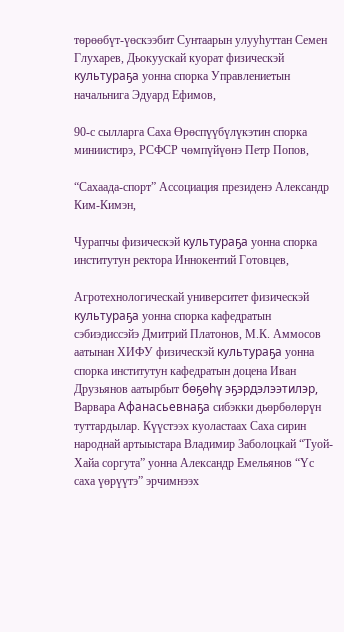төрөөбүт-үөскээбит Сунтаарын улууһуттан Семен Глухарев, Дьокуускай куорат физическэй культураҕа уонна спорка Управлениетын начальнига Эдуард Ефимов,

90-с сылларга Саха Өрөспүүбүлүкэтин спорка миниистирэ, РСФСР чөмпүйүөнэ Петр Попов,

“Сахаада-спорт” Ассоциация президенэ Александр Ким-Кимэн,

Чурапчы физическэй культураҕа уонна спорка институтун ректора Иннокентий Готовцев,

Агротехнологическай университет физическэй культураҕа уонна спорка кафедратын сэбиэдиссэйэ Дмитрий Платонов, М.К. Аммосов аатынан ХИФУ физическэй культураҕа уонна спорка институтун кафедратын доцена Иван Друзьянов аатырбыт бөҕөһү эҕэрдэлээтилэр, Варвара Афанасьевнаҕа сибэкки дьөрбөлөрүн туттардылар. Күүстээх куоластаах Саха сирин народнай артыыстара Владимир Заболоцкай “Туой-Хайа соргута” уонна Александр Емельянов “Үс саха үөрүүтэ” эрчимнээх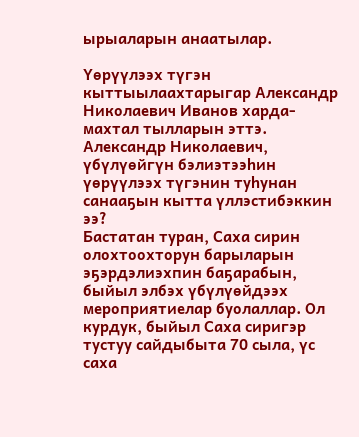ырыаларын анаатылар.

Үөрүүлээх түгэн кыттыылаахтарыгар Александр Николаевич Иванов харда-махтал тылларын эттэ.
Александр Николаевич, үбүлүөйгүн бэлиэтээһин үөрүүлээх түгэнин туһунан санааҕын кытта үллэстибэккин ээ?
Бастатан туран, Саха сирин олохтоохторун барыларын эҕэрдэлиэхпин баҕарабын, быйыл элбэх үбүлүөйдээх мероприятиелар буолаллар. Ол курдук, быйыл Саха сиригэр тустуу сайдыбыта 70 сыла, үс саха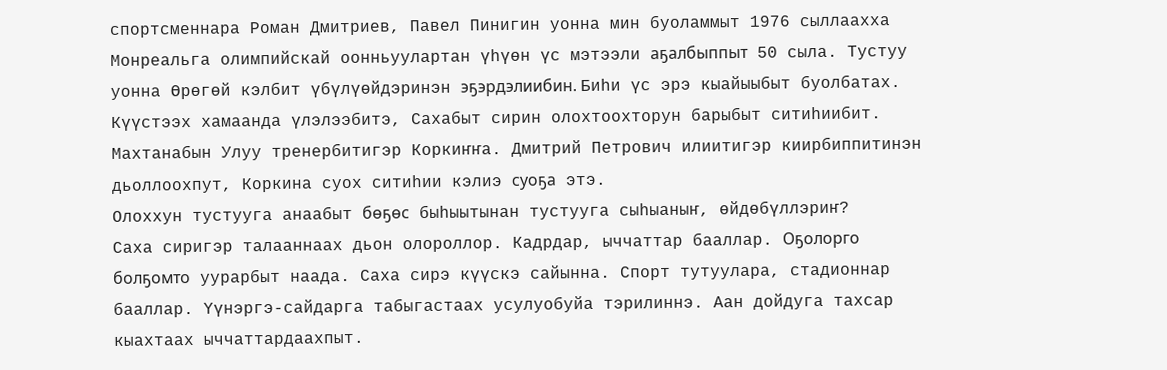спортсменнара Роман Дмитриев, Павел Пинигин уонна мин буоламмыт 1976 сыллаахха Монреальга олимпийскай оонньуулартан үһүөн үс мэтээли аҕалбыппыт 50 сыла. Тустуу уонна Өрөгөй кэлбит үбүлүөйдэринэн эҕэрдэлиибин. Биһи үс эрэ кыайыыбыт буолбатах. Күүстээх хамаанда үлэлээбитэ, Сахабыт сирин олохтоохторун барыбыт ситиһиибит. Махтанабын Улуу тренербитигэр Коркиҥҥа. Дмитрий Петрович илиитигэр киирбиппитинэн дьоллоохпут, Коркина суох ситиһии кэлиэ суоҕа этэ.
Олоххун тустууга анаабыт бөҕөс быһыытынан тустууга сыһыаныҥ, өйдөбүллэриҥ?
Саха сиригэр талааннаах дьон олороллор. Кадрдар, ыччаттар бааллар. Оҕолорго болҕомто уурарбыт наада. Саха сирэ күүскэ сайынна. Спорт тутуулара, стадионнар бааллар. Үүнэргэ-сайдарга табыгастаах усулуобуйа тэрилиннэ. Аан дойдуга тахсар кыахтаах ыччаттардаахпыт.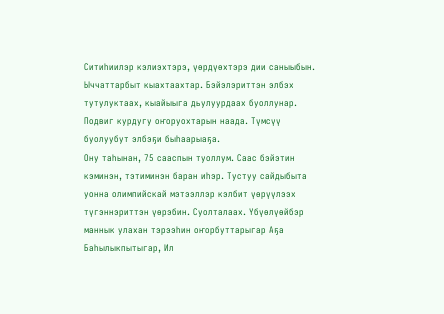Ситиһиилэр кэлиэхтэрэ, үөрдүөхтэрэ дии саныыбын. Ыччаттарбыт кыахтаахтар. Бэйэлэриттэн элбэх тутулуктаах, кыайыыга дьулуурдаах буоллунар. Подвиг курдугу оҥоруохтарын наада. Түмсүү буолуубут элбэҕи быһаарыаҕа.
Ону таһынан, 75 сааспын туоллум. Саас бэйэтин кэминэн, тэтиминэн баран иһэр. Тустуу сайдыбыта уонна олимпийскай мэтээллэр кэлбит үөрүүлээх түгэннэриттэн үөрэбин. Суолталаах. Үбүөлүөйбэр маннык улахан тэрээһин оҥорбуттарыгар Аҕа Баһылыкпытыгар, Ил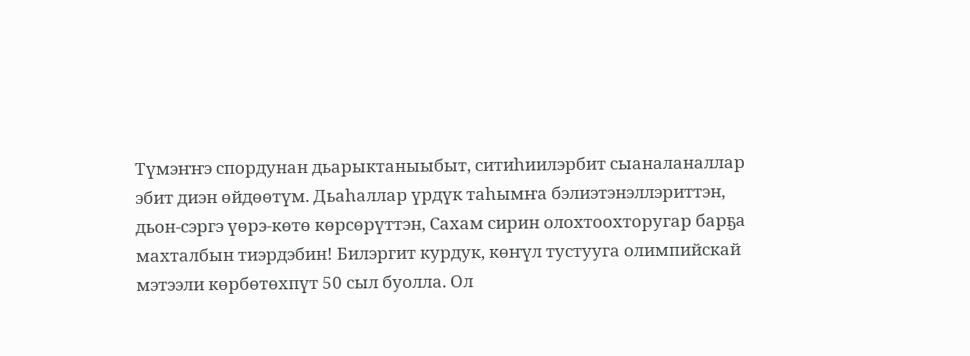Түмэҥҥэ спордунан дьарыктаныыбыт, ситиһиилэрбит сыаналаналлар эбит диэн өйдөөтүм. Дьаһаллар үрдүк таһымҥа бэлиэтэнэллэриттэн, дьон-сэргэ үөрэ-көтө көрсөрүттэн, Сахам сирин олохтоохторугар барҕа махталбын тиэрдэбин! Билэргит курдук, көҥүл тустууга олимпийскай мэтээли көрбөтөхпүт 50 сыл буолла. Ол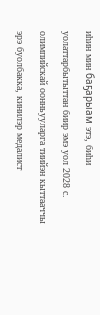иһин мин баҕарыам этэ, биһи уолаттарбытыттан биир эмэ уол 2028 с. олимпийскай оонньууларга тиийэн кыттааччы эрэ буолбакка, кинилэр медалист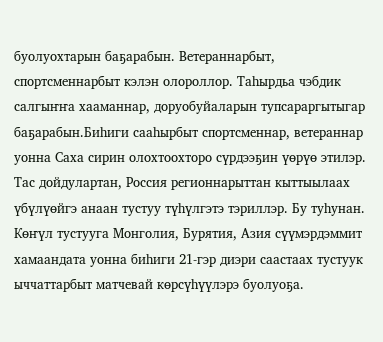буолуохтарын баҕарабын. Ветераннарбыт, спортсменнарбыт кэлэн олороллор. Таһырдьа чэбдик салгыҥҥа хааманнар, доруобуйаларын тупсараргытыгар баҕарабын.Биһиги сааһырбыт спортсменнар, ветераннар уонна Саха сирин олохтоохторо сүрдээҕин үөрүө этилэр.
Тас дойдулартан, Россия регионнарыттан кыттыылаах үбүлүөйгэ анаан тустуу түһүлгэтэ тэриллэр. Бу туһунан.
Көҥүл тустууга Монголия, Бурятия, Азия сүүмэрдэммит хамаандата уонна биһиги 21-гэр диэри саастаах тустуук ыччаттарбыт матчевай көрсүһүүлэрэ буолуоҕа.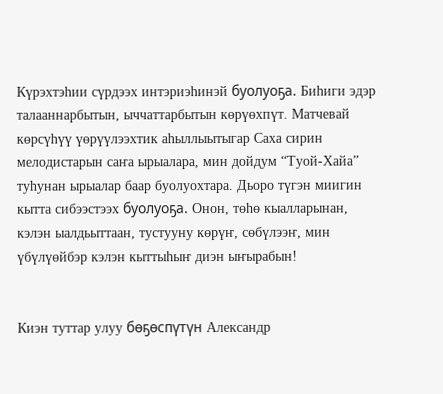Күрэхтэһии сүрдээх интэриэһинэй буолуоҕа. Биһиги эдэр талааннарбытын, ыччаттарбытын көрүөхпүт. Матчевай көрсүһүү үөрүүлээхтик аһыллыытыгар Саха сирин мелодистарын саҥа ырыалара, мин дойдум “Туой-Хайа” туһунан ырыалар баар буолуохтара. Дьоро түгэн миигин кытта сибээстээх буолуоҕа. Онон, төһө кыалларынан, кэлэн ыалдьыттаан, тустууну көрүҥ, сөбүлээҥ, мин үбүлүөйбэр кэлэн кыттыһыҥ диэн ыҥырабын!


Киэн туттар улуу бөҕөспүтүн Александр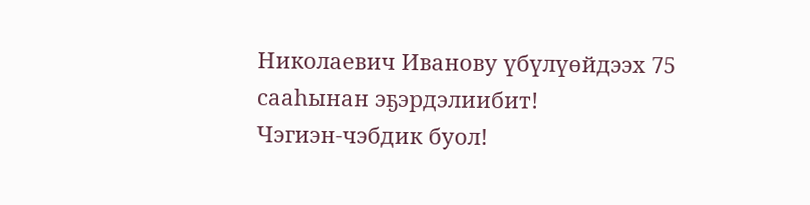Николаевич Иванову үбүлүөйдээх 75 сааһынан эҕэрдэлиибит!
Чэгиэн-чэбдик буол!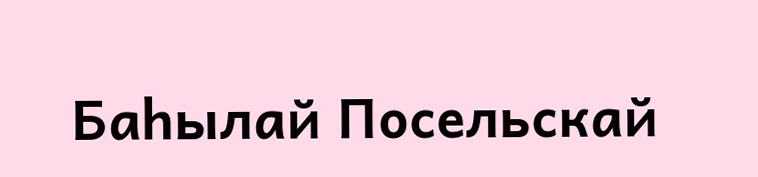Баһылай Посельскай